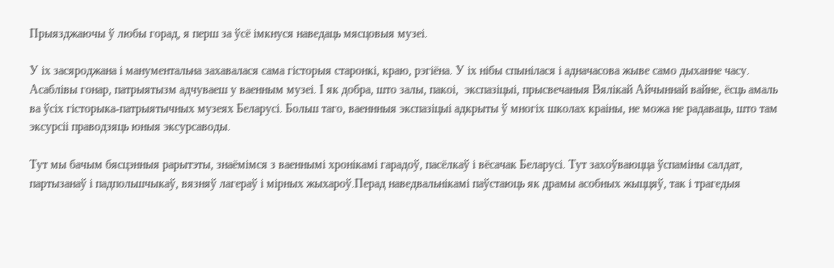Прыязджаючы ў любы горад, я перш за ўсё імкнуся наведаць мясцовыя музеі.

У іх засяроджана і манументальна захавалася сама гісторыя старонкі, краю, рэгіёна. У іх нібы спынілася і адначасова жыве само дыханне часу. Асаблівы гонар, патрыятызм адчуваеш у ваенным музеі. І як добра, што залы, пакоі,  экспазіцыі, прысвечаныя Вялікай Айчыннай вайне, ёсць амаль ва ўсіх гісторыка-патрыятычных музеях Беларусі. Больш таго, ваеннныя экспазіцыі адкрыты ў многіх школах краіны, не можа не радаваць, што там эксурсіі праводзяць юныя эксурсаводы.

Тут мы бачым бясцэнныя рарытэты, знаёмімся з ваеннымі хронікамі гарадоў, пасёлкаў і вёсачак Беларусі. Тут захоўваюцца ўспаміны салдат, партызанаў і падпольшчыкаў, вязняў лагераў і мірных жыхароў.Перад наведвальнікамі паўстаюць як драмы асобных жыццяў, так і трагедыя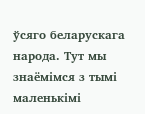ўсяго беларускага народа. Тут мы знаёмімся з тымі маленькімі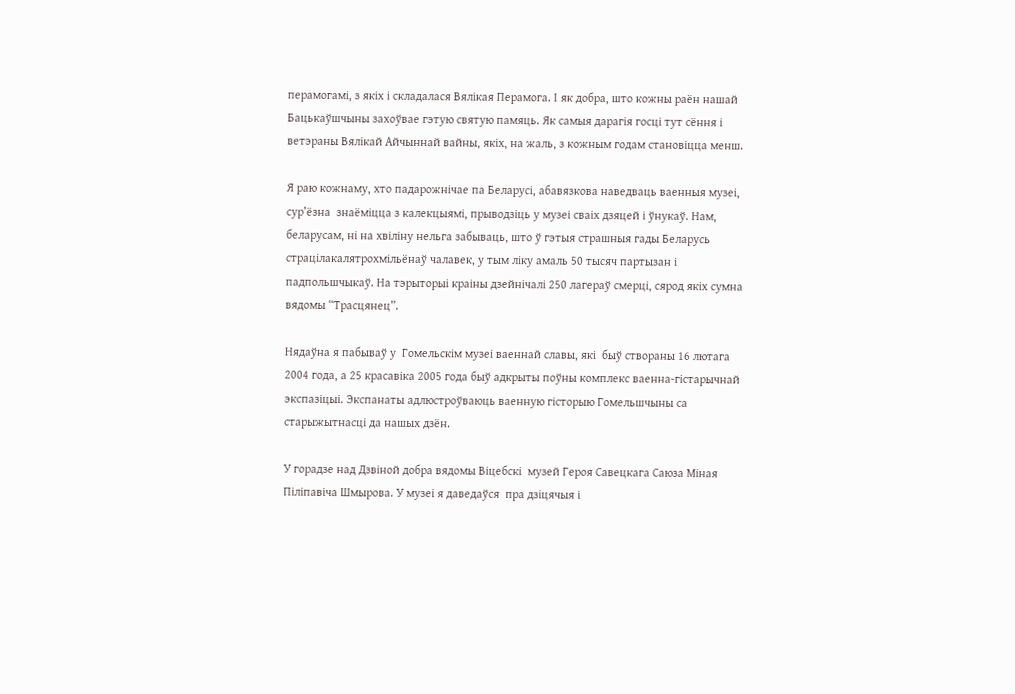перамогамі, з якіх і складалася Вялікая Перамога. І як добра, што кожны раён нашай Бацькаўшчыны захоўвае гэтую святую памяць. Як самыя дарагія госці тут сёння і ветэраны Вялікай Айчыннай вайны, якіх, на жаль, з кожным годам становіцца менш.

Я раю кожнаму, хто падарожнічае па Беларусі, абавязкова наведваць ваенныя музеі, сур’ёзна  знаёміцца з калекцыямі, прыводзіць у музеі сваіх дзяцей і ўнукаў. Нам, беларусам, ні на хвіліну нельга забываць, што ў гэтыя страшныя гады Беларусь страцілакалятрохмільёнаў чалавек, у тым ліку амаль 50 тысяч партызан і падпольшчыкаў. На тэрыторыі краіны дзейнічалі 250 лагераў смерці, сярод якіх сумна вядомы “Трасцянец”.

Нядаўна я пабываў у  Гомельскім музеі ваеннай славы, які  быў створаны 16 лютага 2004 года, а 25 красавіка 2005 года быў адкрыты поўны комплекс ваенна-гістарычнай экспазіцыі. Экспанаты адлюстроўваюць ваенную гісторыю Гомельшчыны са старыжытнасці да нашых дзён.

У горадзе над Дзвіной добра вядомы Віцебскі  музей Героя Савецкага Саюза Міная Піліпавіча Шмырова. У музеі я даведаўся  пра дзіцячыя і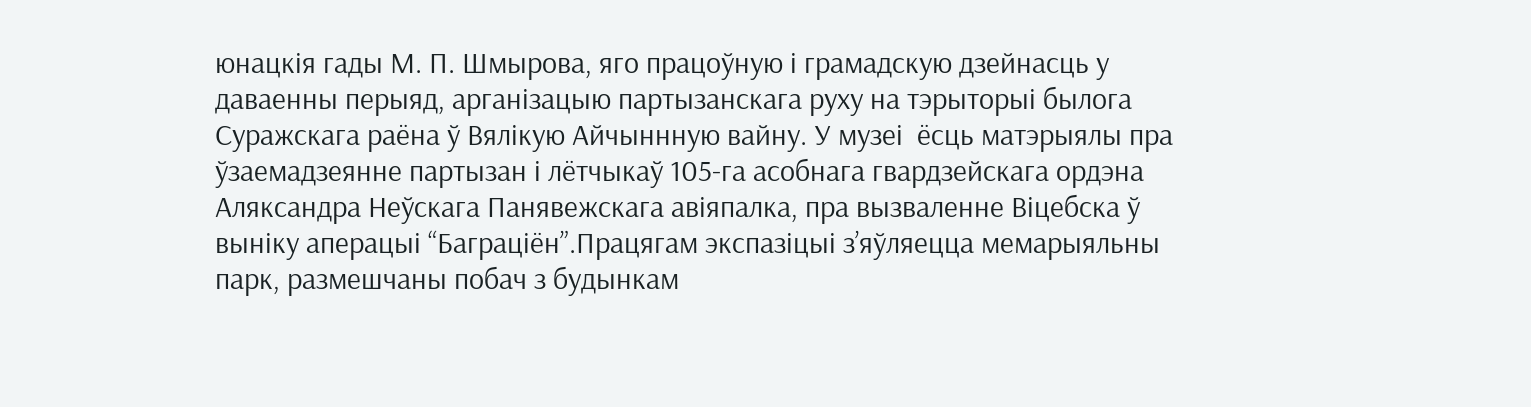юнацкія гады М. П. Шмырова, яго працоўную і грамадскую дзейнасць у даваенны перыяд, арганізацыю партызанскага руху на тэрыторыі былога Суражскага раёна ў Вялікую Айчыннную вайну. У музеі  ёсць матэрыялы пра ўзаемадзеянне партызан і лётчыкаў 105-га асобнага гвардзейскага ордэна Аляксандра Неўскага Панявежскага авіяпалка, пра вызваленне Віцебска ў выніку аперацыі “Баграціён”.Працягам экспазіцыі з’яўляецца мемарыяльны парк, размешчаны побач з будынкам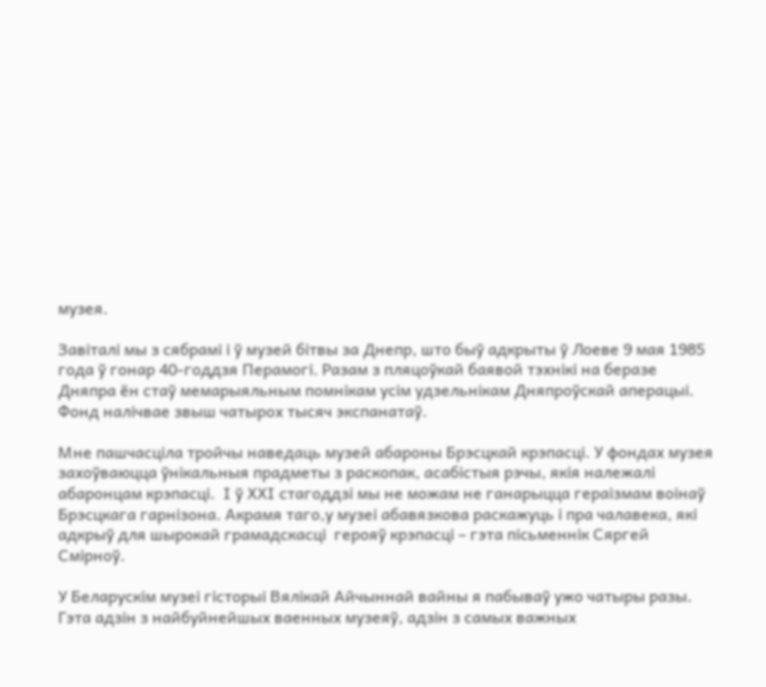музея.

Завіталі мы з сябрамі і ў музей бітвы за Днепр, што быў адкрыты ў Лоеве 9 мая 1985 года ў гонар 40-годдзя Перамогі. Разам з пляцоўкай баявой тэхнікі на беразе Дняпра ён стаў мемарыяльным помнікам усім удзельнікам Дняпроўскай аперацыі. Фонд налічвае звыш чатырох тысяч экспанатаў.

Мне пашчасціла тройчы наведаць музей абароны Брэсцкай крэпасці. У фондах музея захоўваюцца ўнікальныя прадметы з раскопак, асабістыя рэчы, якія належалі абаронцам крэпасці.  І ў ХХІ стагоддзі мы не можам не ганарыцца гераізмам воінаў Брэсцкага гарнізона. Акрамя таго,у музеі абавязкова раскажуць і пра чалавека, які адкрыў для шырокай грамадскасці  герояў крэпасці – гэта пісьменнік Сяргей Смірноў.

У Беларускім музеі гісторыі Вялікай Айчыннай вайны я пабываў ужо чатыры разы. Гэта адзін з найбуйнейшых ваенных музеяў, адзін з самых важных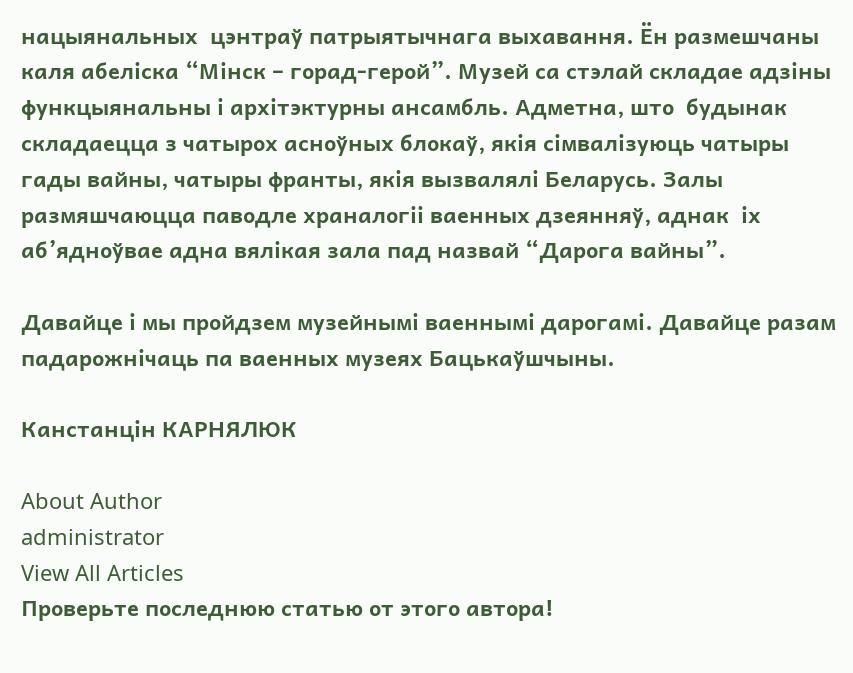нацыянальных  цэнтраў патрыятычнага выхавання. Ён размешчаны  каля абеліска “Мінск – горад-герой”. Музей са стэлай складае адзіны функцыянальны і архітэктурны ансамбль. Адметна, што  будынак складаецца з чатырох асноўных блокаў, якія сімвалізуюць чатыры гады вайны, чатыры франты, якія вызвалялі Беларусь. Залы размяшчаюцца паводле храналогіі ваенных дзеянняў, аднак  іх  аб’ядноўвае адна вялікая зала пад назвай “Дарога вайны”.

Давайце і мы пройдзем музейнымі ваеннымі дарогамі. Давайце разам падарожнічаць па ваенных музеях Бацькаўшчыны.

Канстанцін КАРНЯЛЮК

About Author
administrator
View All Articles
Проверьте последнюю статью от этого автора!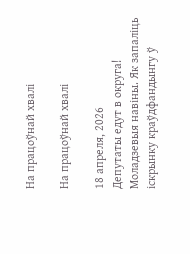На працоўнай хвалі

На працоўнай хвалі

18 апреля, 2026
Депутаты едут в округа!
Моладзевыя навіны. Як запаліць іскрынку краўдфандынгу ў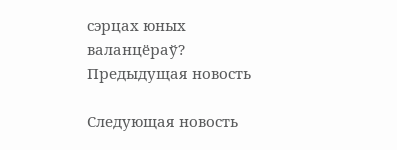сэрцах юных валанцёраў?
Предыдущая новость

Следующая новость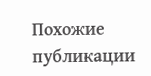Похожие публикации